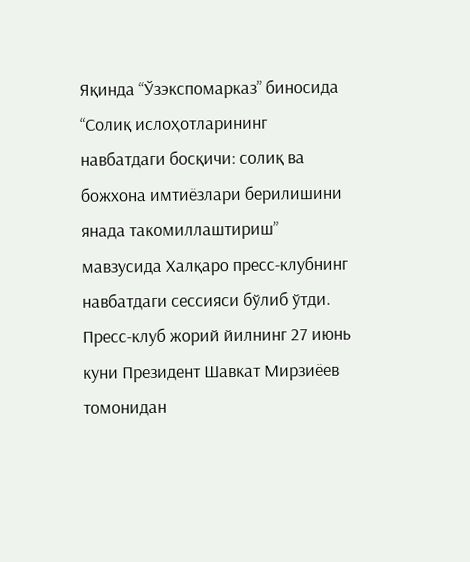Яқинда “Ўзэкспомарказ” биносида “Солиқ ислоҳотларининг навбатдаги босқичи: солиқ ва божхона имтиёзлари берилишини янада такомиллаштириш” мавзусида Халқаро пресс-клубнинг навбатдаги сессияси бўлиб ўтди. Пресс-клуб жорий йилнинг 27 июнь куни Президент Шавкат Мирзиёев томонидан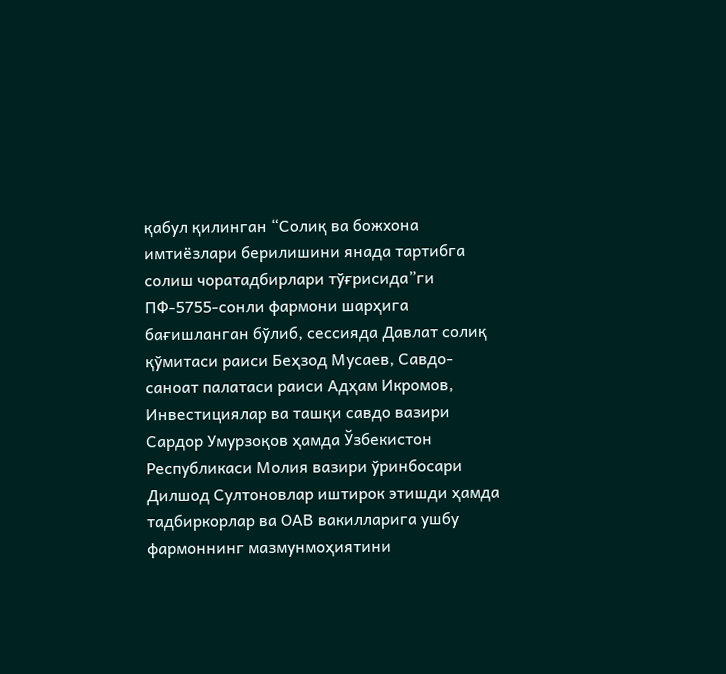қабул қилинган “Солиқ ва божхона имтиёзлари берилишини янада тартибга солиш чоратадбирлари тўғрисида”ги ПФ-5755-сонли фармони шарҳига бағишланган бўлиб, сессияда Давлат солиқ қўмитаси раиси Беҳзод Мусаев, Савдо-саноат палатаси раиси Адҳам Икромов, Инвестициялар ва ташқи савдо вазири Сардор Умурзоқов ҳамда Ўзбекистон Республикаси Молия вазири ўринбосари Дилшод Султоновлар иштирок этишди ҳамда тадбиркорлар ва ОАВ вакилларига ушбу фармоннинг мазмунмоҳиятини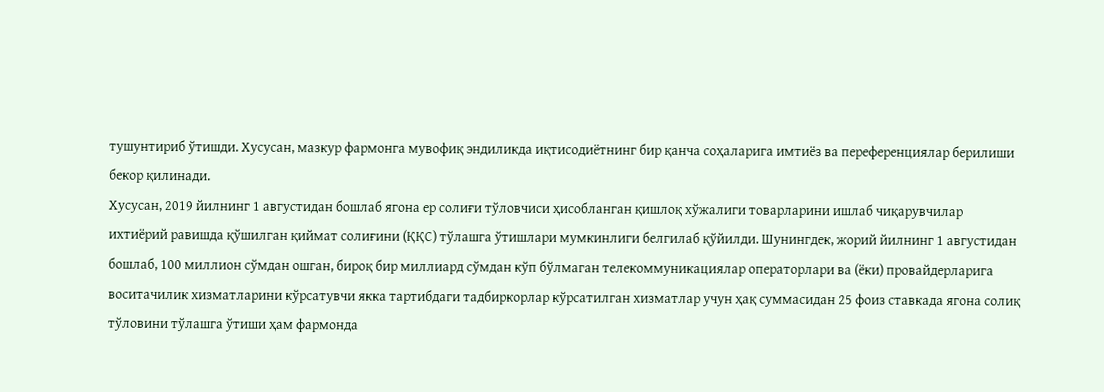тушунтириб ўтишди. Хусусан, мазкур фармонга мувофиқ эндиликда иқтисодиётнинг бир қанча соҳаларига имтиёз ва переференциялар берилиши бекор қилинади.
Хусусан, 2019 йилнинг 1 августидан бошлаб ягона ер солиғи тўловчиси ҳисобланган қишлоқ хўжалиги товарларини ишлаб чиқарувчилар ихтиёрий равишда қўшилган қиймат солиғини (ҚҚС) тўлашга ўтишлари мумкинлиги белгилаб қўйилди. Шунингдек, жорий йилнинг 1 августидан бошлаб, 100 миллион сўмдан ошган, бироқ бир миллиард сўмдан кўп бўлмаган телекоммуникациялар операторлари ва (ёки) провайдерларига воситачилик хизматларини кўрсатувчи якка тартибдаги тадбиркорлар кўрсатилган хизматлар учун ҳақ суммасидан 25 фоиз ставкада ягона солиқ тўловини тўлашга ўтиши ҳам фармонда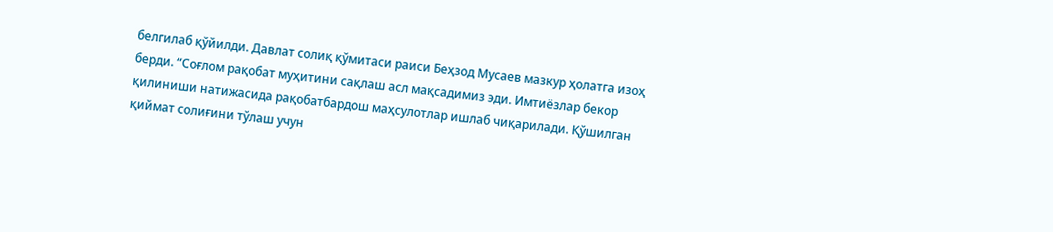белгилаб қўйилди. Давлат солиқ қўмитаси раиси Беҳзод Мусаев мазкур ҳолатга изоҳ берди. “Соғлом рақобат муҳитини сақлаш асл мақсадимиз эди. Имтиёзлар бекор қилиниши натижасида рақобатбардош маҳсулотлар ишлаб чиқарилади. Қўшилган қиймат солиғини тўлаш учун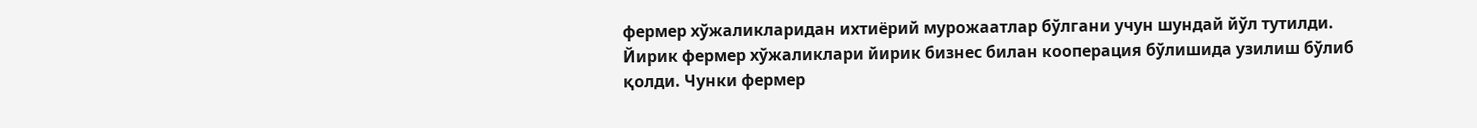фермер хўжаликларидан ихтиёрий мурожаатлар бўлгани учун шундай йўл тутилди. Йирик фермер хўжаликлари йирик бизнес билан кооперация бўлишида узилиш бўлиб қолди. Чунки фермер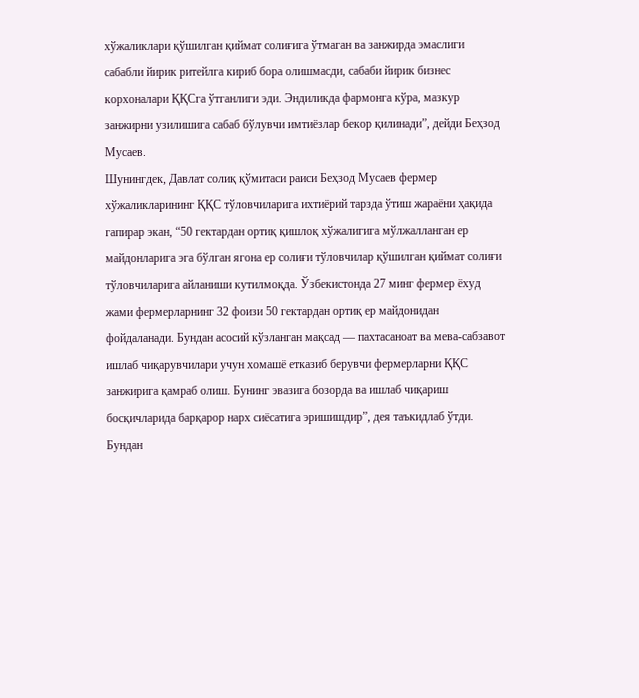хўжаликлари қўшилган қиймат солиғига ўтмаган ва занжирда эмаслиги сабабли йирик ритейлга кириб бора олишмасди, сабаби йирик бизнес корхоналари ҚҚСга ўтганлиги эди. Эндиликда фармонга кўра, мазкур занжирни узилишига сабаб бўлувчи имтиёзлар бекор қилинади”, дейди Беҳзод Мусаев.
Шунингдек, Давлат солиқ қўмитаси раиси Беҳзод Мусаев фермер хўжаликларининг ҚҚС тўловчиларига ихтиёрий тарзда ўтиш жараёни ҳақида гапирар экан, “50 гектардан ортиқ қишлоқ хўжалигига мўлжалланган ер майдонларига эга бўлган ягона ер солиғи тўловчилар қўшилган қиймат солиғи тўловчиларига айланиши кутилмоқда. Ўзбекистонда 27 минг фермер ёхуд жами фермерларнинг 32 фоизи 50 гектардан ортиқ ер майдонидан фойдаланади. Бундан асосий кўзланган мақсад — пахтасаноат ва мева-сабзавот ишлаб чиқарувчилари учун хомашё етказиб берувчи фермерларни ҚҚС занжирига қамраб олиш. Бунинг эвазига бозорда ва ишлаб чиқариш босқичларида барқарор нарх сиёсатига эришишдир”, дея таъкидлаб ўтди.
Бундан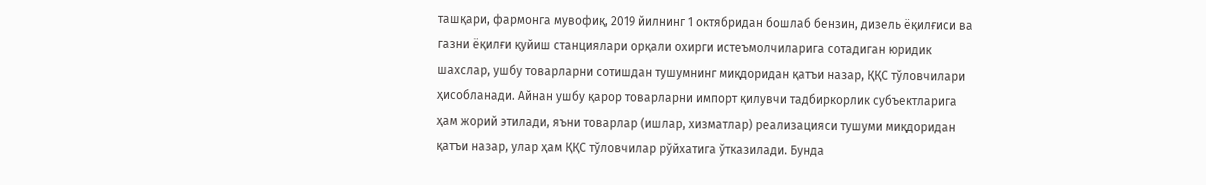ташқари, фармонга мувофиқ, 2019 йилнинг 1 октябридан бошлаб бензин, дизель ёқилғиси ва газни ёқилғи қуйиш станциялари орқали охирги истеъмолчиларига сотадиган юридик шахслар, ушбу товарларни сотишдан тушумнинг миқдоридан қатъи назар, ҚҚС тўловчилари ҳисобланади. Айнан ушбу қарор товарларни импорт қилувчи тадбиркорлик субъектларига ҳам жорий этилади, яъни товарлар (ишлар, хизматлар) реализацияси тушуми миқдоридан қатъи назар, улар ҳам ҚҚС тўловчилар рўйхатига ўтказилади. Бунда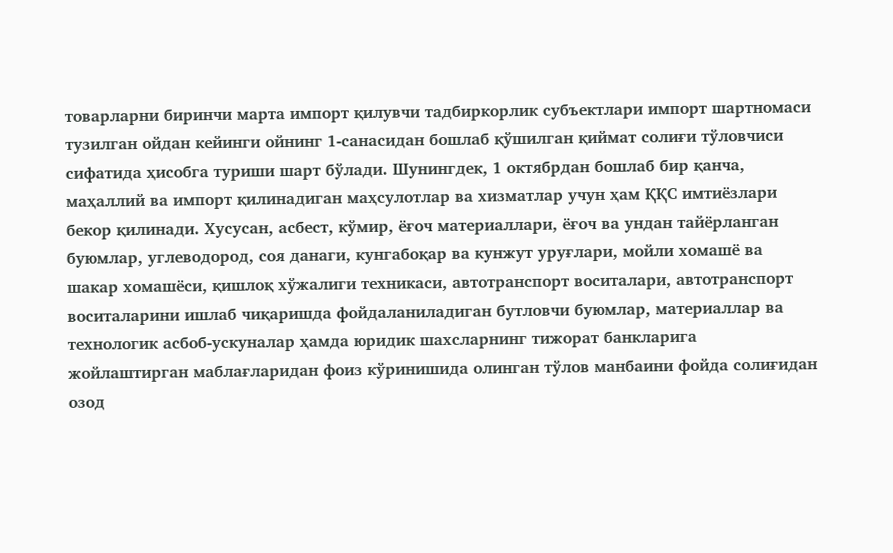товарларни биринчи марта импорт қилувчи тадбиркорлик субъектлари импорт шартномаси тузилган ойдан кейинги ойнинг 1-санасидан бошлаб қўшилган қиймат солиғи тўловчиси сифатида ҳисобга туриши шарт бўлади. Шунингдек, 1 октябрдан бошлаб бир қанча, маҳаллий ва импорт қилинадиган маҳсулотлар ва хизматлар учун ҳам ҚҚС имтиёзлари бекор қилинади. Хусусан, асбест, кўмир, ёғоч материаллари, ёғоч ва ундан тайёрланган буюмлар, углеводород, соя данаги, кунгабоқар ва кунжут уруғлари, мойли хомашё ва шакар хомашёси, қишлоқ хўжалиги техникаси, автотранспорт воситалари, автотранспорт воситаларини ишлаб чиқаришда фойдаланиладиган бутловчи буюмлар, материаллар ва технологик асбоб-ускуналар ҳамда юридик шахсларнинг тижорат банкларига жойлаштирган маблағларидан фоиз кўринишида олинган тўлов манбаини фойда солиғидан озод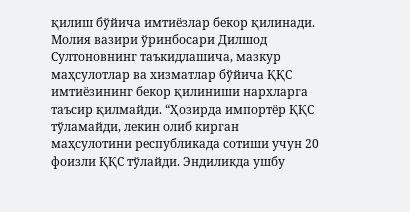қилиш бўйича имтиёзлар бекор қилинади. Молия вазири ўринбосари Дилшод Султоновнинг таъкидлашича, мазкур маҳсулотлар ва хизматлар бўйича ҚҚС имтиёзининг бекор қилиниши нархларга таъсир қилмайди. “Ҳозирда импортёр ҚҚС тўламайди, лекин олиб кирган маҳсулотини республикада сотиши учун 20 фоизли ҚҚС тўлайди. Эндиликда ушбу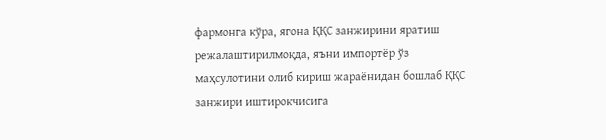фармонга кўра, ягона ҚҚС занжирини яратиш режалаштирилмоқда, яъни импортёр ўз маҳсулотини олиб кириш жараёнидан бошлаб ҚҚС занжири иштирокчисига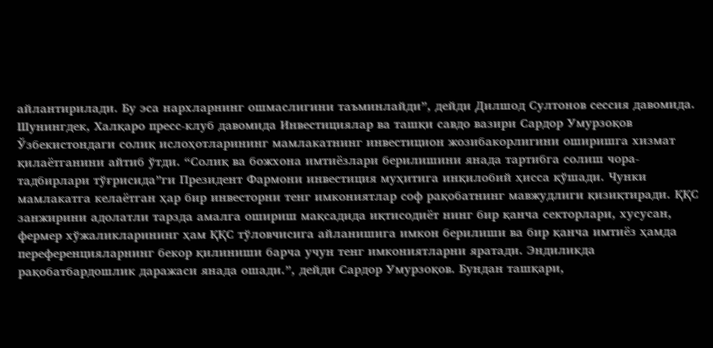айлантирилади. Бу эса нархларнинг ошмаслигини таъминлайди”, дейди Дилшод Султонов сессия давомида.
Шунингдек, Халқаро пресс-клуб давомида Инвестициялар ва ташқи савдо вазири Сардор Умурзоқов Ўзбекистондаги солиқ ислоҳотларининг мамлакатнинг инвестицион жозибакорлигини оширишга хизмат қилаётганини айтиб ўтди. “Солиқ ва божхона имтиёзлари берилишини янада тартибга солиш чора-тадбирлари тўғрисида”ги Президент Фармони инвестиция муҳитига инқилобий ҳисса қўшади. Чунки мамлакатга келаётган ҳар бир инвесторни тенг имкониятлар соф рақобатнинг мавжудлиги қизиқтиради. ҚҚС занжирини адолатли тарзда амалга ошириш мақсадида иқтисодиёт нинг бир қанча секторлари, хусусан, фермер хўжаликларининг ҳам ҚҚС тўловчисига айланишига имкон берилиши ва бир қанча имтиёз ҳамда переференцияларнинг бекор қилиниши барча учун тенг имкониятларни яратади. Эндиликда рақобатбардошлик даражаси янада ошади.”, дейди Сардор Умурзоқов. Бундан ташқари,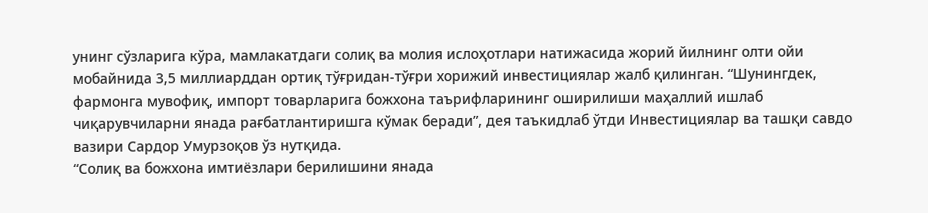унинг сўзларига кўра, мамлакатдаги солиқ ва молия ислоҳотлари натижасида жорий йилнинг олти ойи мобайнида 3,5 миллиарддан ортиқ тўғридан-тўғри хорижий инвестициялар жалб қилинган. “Шунингдек, фармонга мувофиқ, импорт товарларига божхона таърифларининг оширилиши маҳаллий ишлаб чиқарувчиларни янада рағбатлантиришга кўмак беради”, дея таъкидлаб ўтди Инвестициялар ва ташқи савдо вазири Сардор Умурзоқов ўз нутқида.
“Солиқ ва божхона имтиёзлари берилишини янада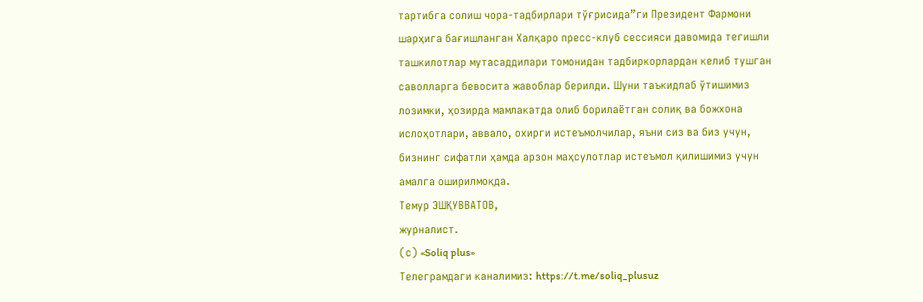тартибга солиш чора-тадбирлари тўғрисида”ги Президент Фармони шарҳига бағишланган Халқаро пресс-клуб сессияси давомида тегишли ташкилотлар мутасаддилари томонидан тадбиркорлардан келиб тушган саволларга бевосита жавоблар берилди. Шуни таъкидлаб ўтишимиз лозимки, ҳозирда мамлакатда олиб борилаётган солиқ ва божхона ислоҳотлари, аввало, охирги истеъмолчилар, яъни сиз ва биз учун, бизнинг сифатли ҳамда арзон маҳсулотлар истеъмол қилишимиз учун амалга оширилмоқда.
Темур ЭШҚУВВАТОВ,
журналист.
(с) «Soliq plus»
Телеграмдаги каналимиз: https://t.me/soliq_plusuz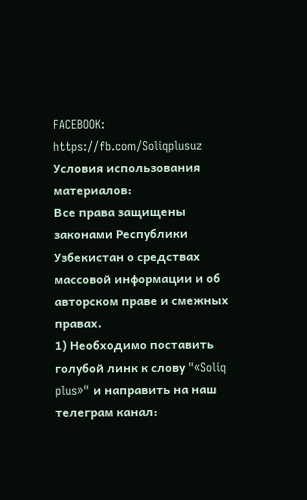FACEBOOK: https://fb.com/Soliqplusuz
Условия использования материалов:
Все права защищены законами Республики Узбекистан о средствах массовой информации и об авторском праве и смежных правах.
1) Необходимо поставить голубой линк к слову "«Soliq plus»" и направить на наш телеграм канал: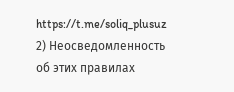https://t.me/soliq_plusuz
2) Неосведомленность об этих правилах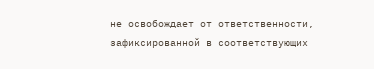не освобождает от ответственности, зафиксированной в соответствующих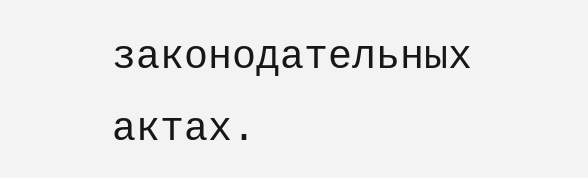законодательных актах.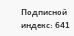Подписной индекс: 641